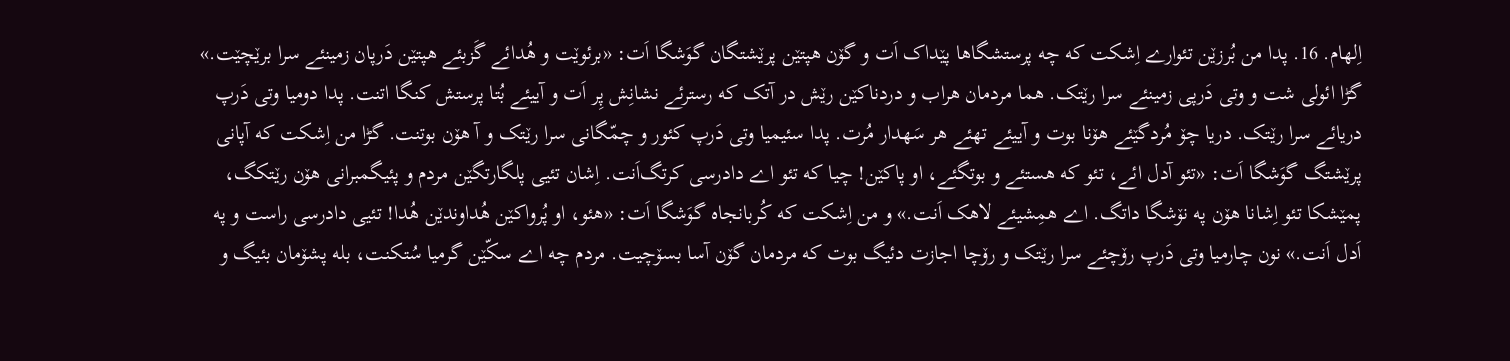اِلهام. 16. پدا من بُرزێن تئوارے اِشکت که چه پرستشگاها پێداک اَت و گۆن هپتێن پرێشتگان گوَشگا اَت: «برئوێت و هُدائے گَزبئے هپتێن دَرپان زمینئے سرا برێچێت.» گڑا ائولی شت و وتی دَرپی زمینئے سرا رێتک. هما مردمان هراب و دردناکێن رێش در آتک که رسترئے نشانِش پِر اَت و آییئے بُتا پرستش کنگا اتنت. پدا دومیا وتی دَرپ دریائے سرا رێتک. دریا چۆ مُردگێئے هۆنا بوت و آییئے تهئے هر سَهدار مُرت. پدا سئیمیا وتی دَرپ کئور و چمّگانی سرا رێتک و آ هۆن بوتنت. گڑا من اِشکت که آپانی پرێشتگ گوَشگا اَت: «تئو آدل ائے، تئو که هستئے و بوتگئے، او پاکێن! چیا که تئو اے دادرسی کرتگ‌اَنت. اِشان تئیی پلگارتگێن مردم و پئیگمبرانی هۆن رێتکگ، پمێشکا تئو اِشانا هۆن په نۆشگا داتگ. اے همِشیئے لاهک اَنت.» و من اِشکت که کُربانجاه گوَشگا اَت: «هئو، او پُرواکێن هُداوندێن هُدا! تئیی دادرسی راست و په اَدل اَنت.» نون چارمیا وتی دَرپ رۆچئے سرا رێتک و رۆچا اجازت دئیگ بوت که مردمان گۆن آسا بسۆچیت. مردم چه اے سکّێن گرمیا سُتکنت، بله پشۆمان بئیگ و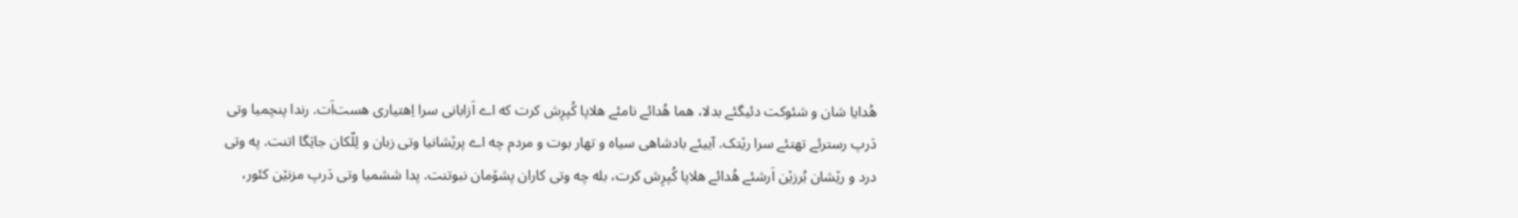هُدایا شان و شئوکت دئیگئے بدلا، هما هُدائے نامئے هلاپا کُپرِش کرت که اے اَزابانی سرا اِهتیاری هست‌اَت. رندا پنچمیا وتی دَرپ رسترئے تهتئے سرا رێتک. آییئے بادشاهی سیاه و تهار بوت و مردم چه اے پرێشانیا وتی زبان و لِلّکان جایَگا اتنت. په وتی درد و رێشان بُرزێن اَرشئے هُدائے هلاپا کُپرِش کرت، بله چه وتی کاران پشۆمان نبوتنت. پدا ششمیا وتی دَرپ مزنێن کئور،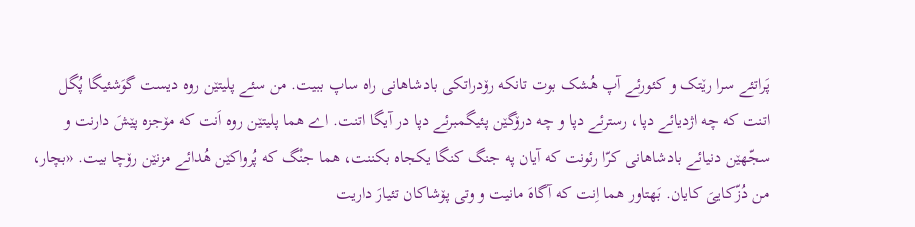پَراتئے سرا رێتک و کئورئے آپ هُشک بوت تانکه رۆدراتکی بادشاهانی راه ساپ ببیت. من سئے پلیتێن روه دیست گوَشئیگا پُگل اتنت که چه اژدیائے دپا، رسترئے دپا و چه درۆگێن پئیگمبرئے دپا در آیگا اتنت. اے هما پلیتێن روه اَنت که مۆجزه پێشَ دارنت و سجّهێن دنیائے بادشاهانی کرّا رئونت که آیان په جنگ کنگا یکجاه بکننت، هما جنْگ که پُرواکێن هُدائے مزنێن رۆچا بیت. «بچار، من دُزّکاییَ کایان. بَهتاور هما اِنت که آگاهَ مانیت و وتی پۆشاکان تئیارَ داریت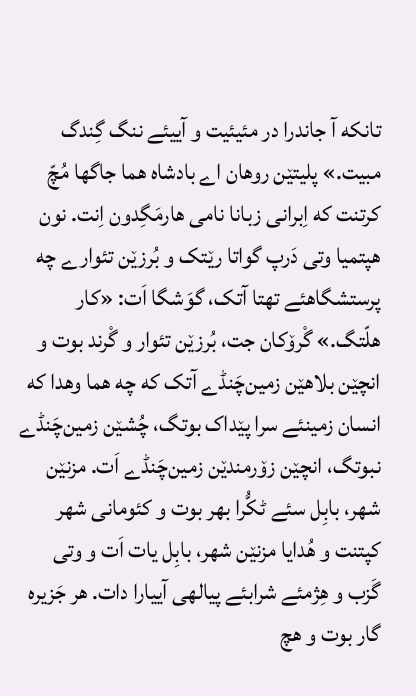تانکه آ جاندرا در مئیئیت و آییئے ننگ گِندگ مبیت.» پلیتێن روهان اے بادشاه هما جاگها مُچّ کرتنت که اِبرانی زبانا نامی هارمَگِدون اِنت. نون هپتمیا وتی دَرپ گواتا رێتک و بُرزێن تئوارے چه پرستشگاهئے تهتا آتک، گوَشگا اَت: «کار هلّتگ.» گْرۆکان جت، بُرزێن تئوار و گْرند بوت و انچێن بلاهێن زمین‌چَنڈے آتک که چه هما وهدا که انسان زمینئے سرا پێداک بوتگ، چُشێن زمین‌چَنڈے نبوتگ، انچێن زۆرمندێن زمین‌چَنڈے اَت. مزنێن شهر، بابِل سئے ٹکُّرا بهر بوت و کئومانی شهر کپتنت و هُدایا مزنێن شهر، بابِل یات اَت و وتی گَزب و هِژمئے شرابئے پیالهی آییارا دات. هر جَزیره گار بوت و هچ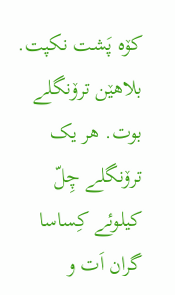کۆه پَشت نکپت. بلاهێن ترۆنگلے بوت. هر یک ترۆنگلے چِلّ کیلوئے کِساسا گران اَت و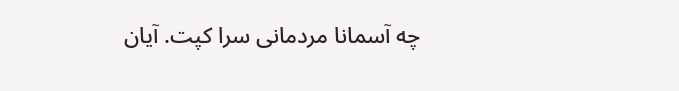چه آسمانا مردمانی سرا کپت. آیان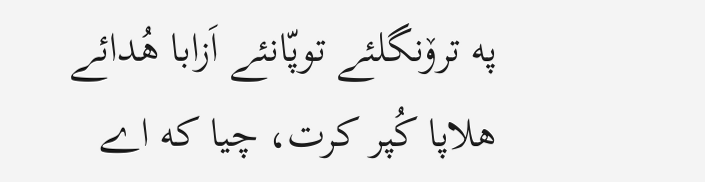په ترۆنگلئے توپّانئے اَزابا هُدائے هلاپا کُپر کرت، چیا که اے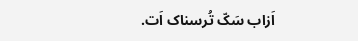اَزاب سَکّ تُرسناک اَت.